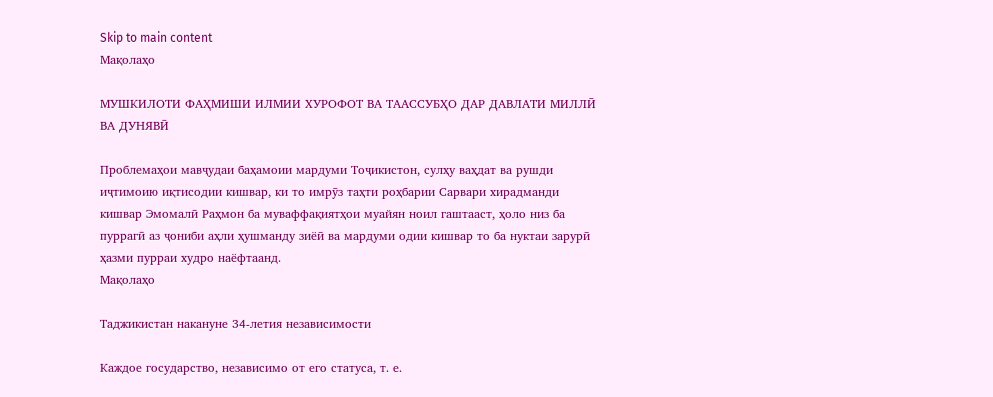Skip to main content
Мақолаҳо

МУШКИЛОТИ ФАҲМИШИ ИЛМИИ ХУРОФОТ ВА ТААССУБҲО ДАР ДАВЛАТИ МИЛЛӢ ВА ДУНЯВӢ

Проблемаҳои мавҷудаи баҳамоии мардуми Тоҷикистон, сулҳу ваҳдат ва рушди иҷтимоию иқтисодии кишвар, ки то имрӯз таҳти роҳбарии Cарвари хирадманди кишвар Эмомалӣ Раҳмон ба муваффақиятҳои муайян ноил гаштааст, ҳоло низ ба пуррагӣ аз ҷониби аҳли ҳушманду зиёӣ ва мардуми одии кишвар то ба нуктаи зарурӣ ҳазми пурраи худро наёфтаанд.
Мақолаҳо

Таджикистан накануне 34-летия независимости

Каждое государство, независимо от его статуса, т. е.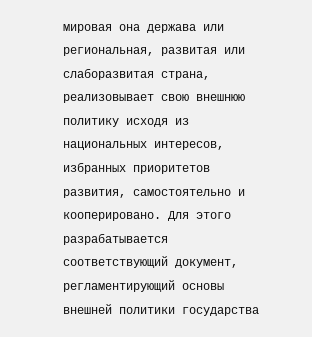мировая она держава или региональная, развитая или слаборазвитая страна, реализовывает свою внешнюю политику исходя из национальных интересов, избранных приоритетов развития, самостоятельно и кооперировано. Для этого разрабатывается соответствующий документ, регламентирующий основы внешней политики государства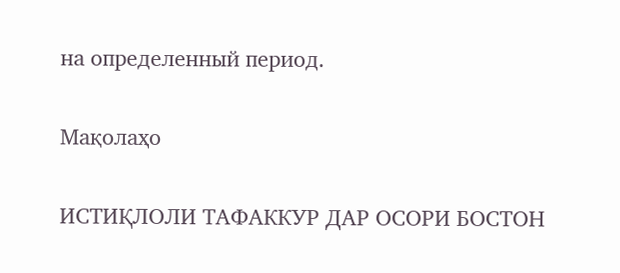на определенный период.

Мақолаҳо

ИСТИҚЛОЛИ ТАФАККУР ДАР ОСОРИ БОСТОН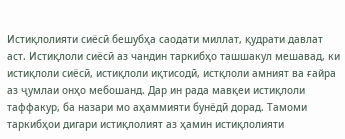Истиқлолияти сиёсӣ бешубҳа саодати миллат, қудрати давлат аст. Истиқлоли сиёсӣ аз чандин таркибҳо ташшакул мешавад, ки истиқлоли сиёсӣ, истиқлоли иқтисодӣ, истқлоли амният ва ғайра аз ҷумлаи онҳо мебошанд. Дар ин рада мавқеи истиқлоли таффакур, ба назари мо аҳаммияти бунёдӣ дорад. Тамоми таркибҳои дигари истиқлолият аз ҳамин истиқлолияти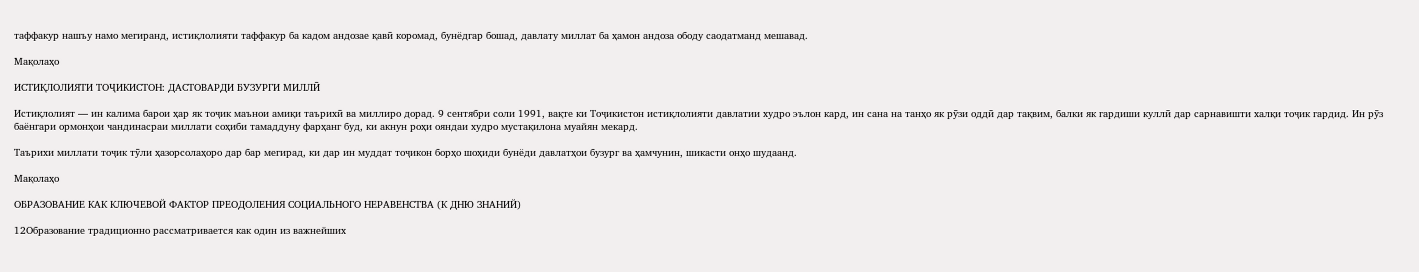таффакур нашъу намо мегиранд, истиқлолияти таффакур ба кадом андозае қавӣ коромад, бунёдгар бошад, давлату миллат ба ҳамон андоза ободу саодатманд мешавад.

Мақолаҳо

ИСТИҚЛОЛИЯТИ ТОҶИКИСТОН: ДАСТОВАРДИ БУЗУРГИ МИЛЛӢ

Истиқлолият — ин калима барои ҳар як тоҷик маънои амиқи таърихӣ ва миллиро дорад. 9 сентябри соли 1991, вақте ки Тоҷикистон истиқлолияти давлатии худро эълон кард, ин сана на танҳо як рӯзи оддӣ дар тақвим, балки як гардиши куллӣ дар сарнавишти халқи тоҷик гардид. Ин рӯз баёнгари ормонҳои чандинасраи миллати соҳиби тамаддуну фарҳанг буд, ки акнун роҳи ояндаи худро мустақилона муайян мекард.

Таърихи миллати тоҷик тӯли ҳазорсолаҳоро дар бар мегирад, ки дар ин муддат тоҷикон борҳо шоҳиди бунёди давлатҳои бузург ва ҳамчунин, шикасти онҳо шудаанд.

Мақолаҳо

ОБРАЗОВАНИЕ КАК КЛЮЧЕВОЙ ФАКТОР ПРЕОДОЛЕНИЯ СОЦИАЛЬНОГО НЕРАВЕНСТВА (К ДНЮ ЗНАНИЙ)

12Образование традиционно рассматривается как один из важнейших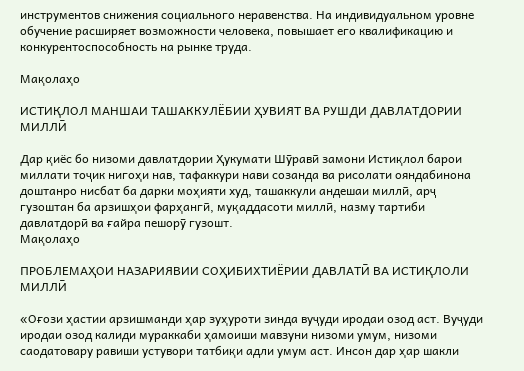инструментов снижения социального неравенства. На индивидуальном уровне обучение расширяет возможности человека, повышает его квалификацию и конкурентоспособность на рынке труда.

Мақолаҳо

ИСТИҚЛОЛ МАНШАИ ТАШАККУЛЁБИИ ҲУВИЯТ ВА РУШДИ ДАВЛАТДОРИИ МИЛЛӢ

Дар қиёс бо низоми давлатдории Ҳукумати Шӯравӣ замони Истиқлол барои миллати тоҷик нигоҳи нав, тафаккури нави созанда ва рисолати ояндабинона доштанро нисбат ба дарки моҳияти худ, ташаккули андешаи миллӣ, арҷ гузоштан ба арзишҳои фарҳангӣ, муқаддасоти миллӣ, назму тартиби давлатдорӣ ва ғайра пешорӯ гузошт.
Мақолаҳо

ПРОБЛЕМАҲОИ НАЗАРИЯВИИ СОҲИБИХТИЁРИИ ДАВЛАТӢ ВА ИСТИҚЛОЛИ МИЛЛӢ

«Оғози ҳастии арзишманди ҳар зуҳуроти зинда вуҷуди иродаи озод аст. Вуҷуди иродаи озод калиди мураккаби ҳамоиши мавзуни низоми умум, низоми саодатовару равиши устувори татбиқи адли умум аст. Инсон дар ҳар шакли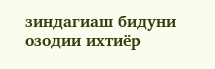зиндагиаш бидуни озодии ихтиёр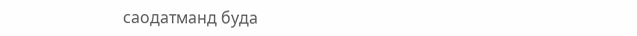саодатманд буда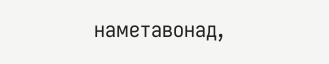наметавонад,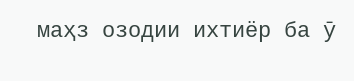маҳз озодии ихтиёр ба ӯ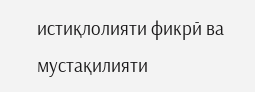истиқлолияти фикрӣ ва мустақилияти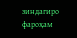зиндагиро фароҳам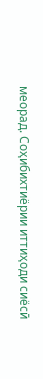меорад. Соҳибихтиёрии иттиҳоди сиёсӣ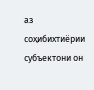аз соҳибихтиёрии субъектони он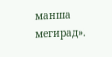манша мегирад».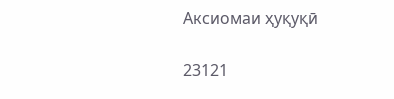Аксиомаи ҳуқуқӣ

23121